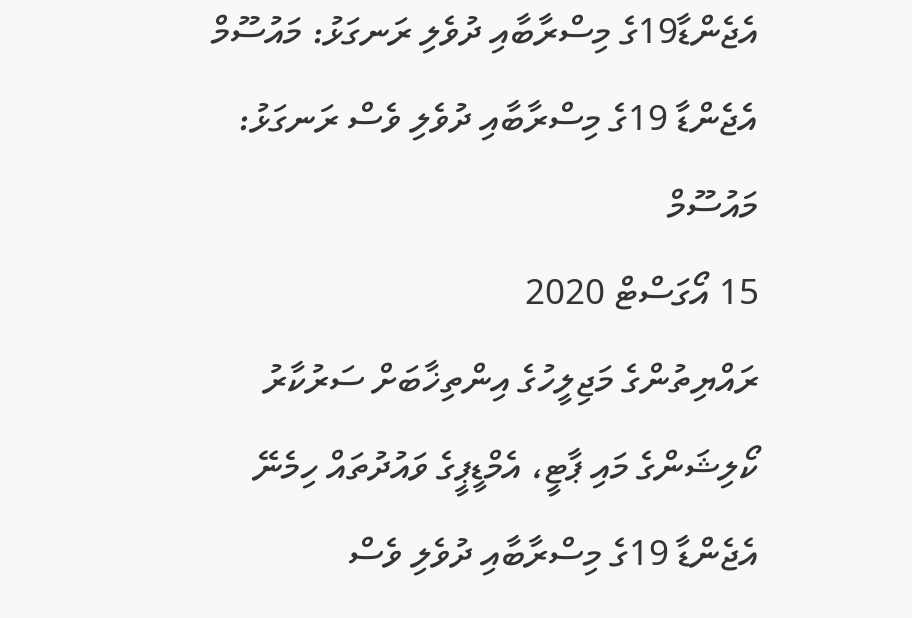އެޖެންޑާ19ގެ މިސްރާބާއި ދުވެލި ރަނގަޅު: މައުސޫމް
އެޖެންޑާ 19ގެ މިސްރާބާއި ދުވެލި ވެސް ރަނގަޅު: މައުސޫމް
15 އޯގަސްޓް 2020
ރައްޔިތުންގެ މަޖިލީހުގެ އިންތިޚާބަށް ސަރުކާރު ކޯލިޝަންގެ މައި ޕާޓީ، އެމްޑީޕީގެ ވައުދުތައް ހިމެނޭ އެޖެންޑާ 19ގެ މިސްރާބާއި ދުވެލި ވެސް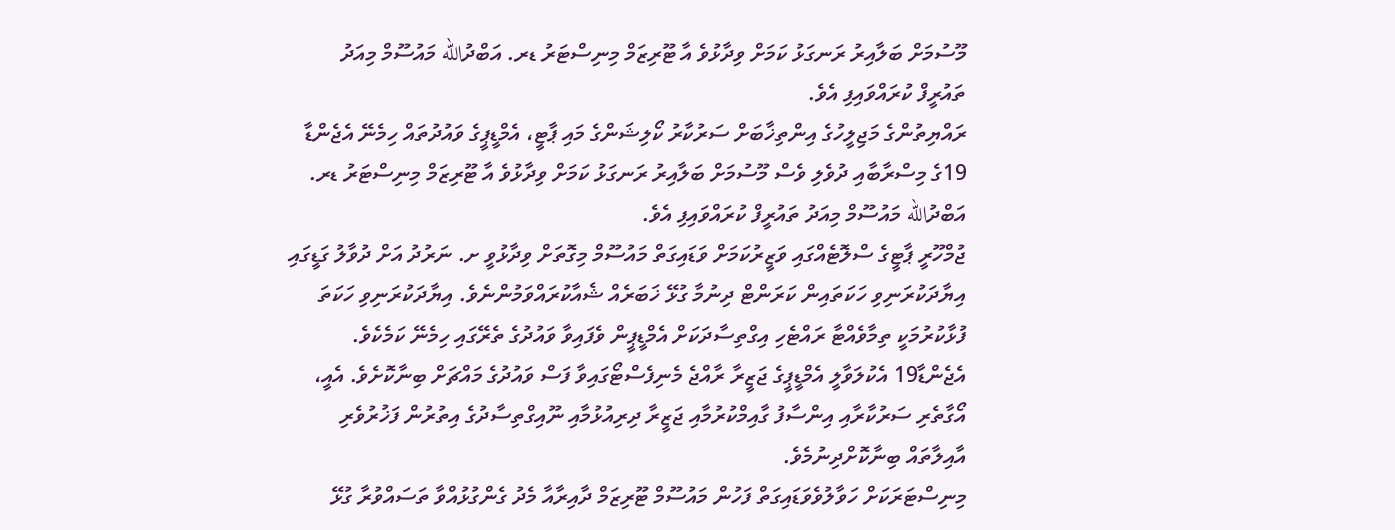މޫސުމަށް ބަލާއިރު ރަނގަޅު ކަމަށް ވިދާޅުވެ އާ ޓޫރިޒަމް މިނިސްޓަރު ޑރ. އަބްދުالله މައުސޫމް މިއަދު ތައުރީފް ކުރައްވައިފި އެވެ.
ރައްޔިތުންގެ މަޖިލީހުގެ އިންތިޚާބަށް ސަރުކާރު ކޯލިޝަންގެ މައި ޕާޓީ، އެމްޑީޕީގެ ވައުދުތައް ހިމެނޭ އެޖެންޑާ 19ގެ މިސްރާބާއި ދުވެލި ވެސް މޫސުމަށް ބަލާއިރު ރަނގަޅު ކަމަށް ވިދާޅުވެ އާ ޓޫރިޒަމް މިނިސްޓަރު ޑރ. އަބްދުالله މައުސޫމް މިއަދު ތައުރީފް ކުރައްވައިފި އެވެ.
ޖުމްހޫރީ ޕާޓީގެ ސްލޮޓެއްގައި ވަޒީރުކަމަށް ވަޑައިގަތް މައުސޫމް މިގޮތަށް ވިދާޅުވީ ށ. ނަރުދު އަށް ދުވާލު ގަޑީގައި އިޔާދަކުރަނިވި ހަކަތައިން ކަރަންޓް ދިނުމާ ގުޅޭ ޚަބަރެއް ޝެއާކުރައްވަމުންނެވެ. އިޔާދަކުރަނިވި ހަކަތަ ފުޅާކުރުމަކީ ތިމާވެއްޓާ ރައްޓެހި އިގްތިސާދަކަށް އެމްޑީޕީން ވެފައިވާ ވައުދުގެ ތެރޭގައި ހިމެނޭ ކަމެކެވެ.
އެޖެންޑާ19 އެކުލަވާލީ އެމްޑީޕީގެ ޖަޒީރާ ރާއްޖެ މެނިފެސްޓޯގައިވާ ފަސް ވައުދުގެ މައްޗަށް ބިނާކޮށެވެ. އެއީ، އޯގާތެރި ސަރުކާރާއި އިންސާފު ގާއިމްކުރުމާއި ޖަޒީރާ ދިރިއުޅުމާއި ނޫއިގްތިސާދުގެ އިތުރުން ފަޚުރުވެރި އާއިލާތައް ބިނާކޮށްދިނުމެވެ.
މިނިސްޓަރަކަށް ހަވާލުވެވަޑައިގަތް ފަހުން މައުސޫމް ޓޫރިޒަމް ދާއިރާއާ މެދު ގެންގުޅުއްވާ ތަސައްވުރާ ގުޅޭ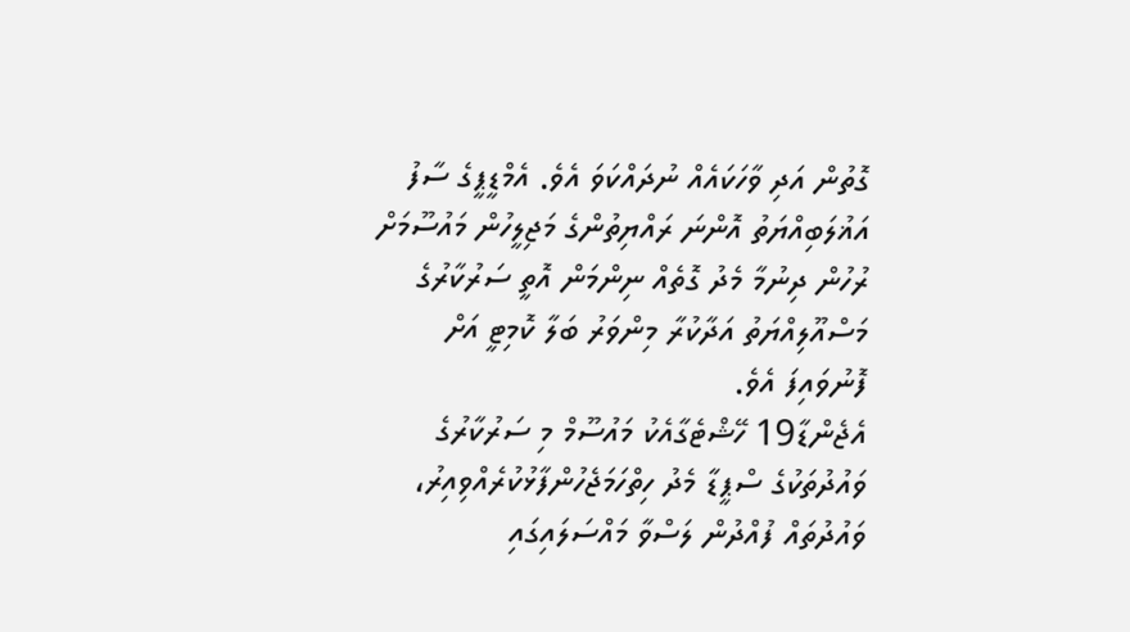ގޮތުން އަދި ވާހަކައެއް ނުދައްކަވަ އެވެ. އެމްޑީޕީގެ ސާފު އަޣުލަބިއްޔަތު އޮންނަ ރައްޔިތުންގެ މަޖިލީހުން މައުސޫމަށް ރުހުން ދިނުމާ މެދު ގޮތެއް ނިންމަން އޮތީ ސަރުކާރުގެ މަސްއޫލިއްޔަތު އަދާކުރާ މިންވަރު ބަލާ ކޮމިޓީ އަށް ފޮނުވައިފަ އެވެ.
އެޖެންޑާ19 ހޭޝްޓެގާއެކު މައުސޫމް މި ސަރުކާރުގެ ވައުދުތަކުގެ ސްޕީޑާ މެދު ހިތްހަމަޖެހުންފާޅުކުރެއްވިއިރު، ވައުދުތައް ފުއްދުން ލަސްވާ މައްސަލައިގައި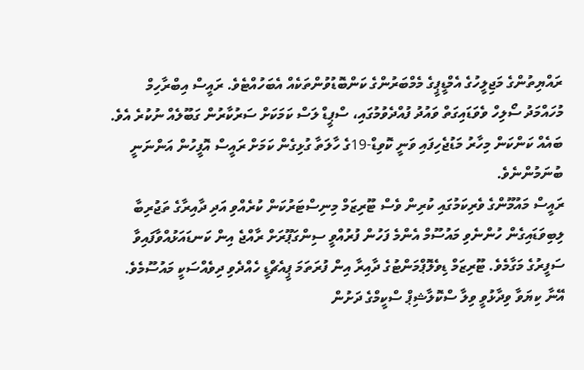ރައްޔިތުންގެ މަޖިލީހުގެ އެމްޑީޕީގެ މެމްބަރުންގެ ކަންބޮޑުވުންތަކެއް އެބަހުއްޓެވެ. ރައީސް އިބްރާހިމް މުހައްމަދު ސޯލިހް ވެވަޑައިގަތް ވައުދު ފުއްދެވުމުގައި، ސްޕީޑް ލަސް ކަމަކަށް ސަރުކާރުން ގަބޫލެއް ނުކުރެ އެވެ. ބައެއް ކަންކަން މިހާރު މަޑުޖެހިފައި ވަނީ ކޮވިޑް-19ގެ ހާލަތާ ގުޅިގެން ކަމަށް ރައީސް އޮފީހުން އަންނަނީ ބުނަމުންނެވެ.
ރައީސް މައުމޫންގެ ވެރިކަމުގައި ކުރިން ވެސް ޓޫރިޒަމް މިނިސްޓަރުކަން ކުރެއްވި އަދި ދާއިރާގެ ތަޖުރިބާ ލިބިވަޑައިގެން ހުންނެވި މައުސޫމް އެންމެ ފަހުން ފުރުއްވީ ސިންގަޕޫރަށް ރާއްޖެ އިން ކަނޑައަޅުއްވާފައިވާ ސަފީރުގެ މަގާމެވެ. ޓޫރިޒަމް ޑިވެލޮޕްމަންޓުގެ ދާއިރާ އިން ފުރަތަމަ ޕީއެޗްޑީ ހެއްދެވި ދިވެއްސަކީ މައުސޫމެވެ. އޭނާ ކިޔަވާ ވިދާޅުވީ ވިލާ ސްކޮލާޝިޕް ސްކީމްގެ ދަށުން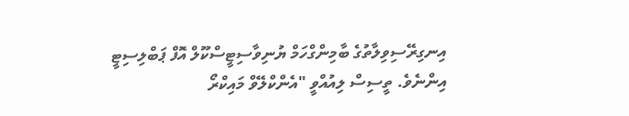އިނގިރޭސިވިލާތުގެ ބާމިންގްހަމް ޔުނިވާސިޓީސްކޫލް އޮފް ޕަބްލިސިޓީ އިންނެވެ. ތީސިސް ލިއުއްވީ "އެންކްލޭވް މައިކްރޯ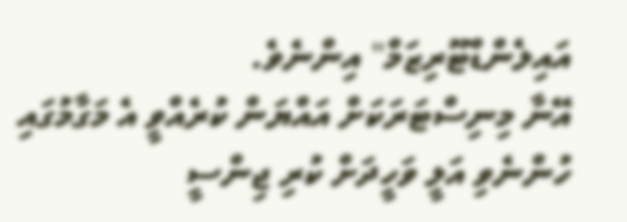އައިލެންޑްޓޫރިޒަމް" އިންނެވެ.
އޭނާ މިނިސްޓަރަކަށް އައްޔަން ކުރެއްވީ އެ މަގާމުގައި ހުންނެވި އަލީ ވަހީދަށް ކުރި ޖިންސީ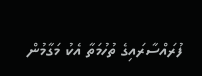ފުރައްސާރައިގެ ތުހުމަތާ އެކު މަގާމުން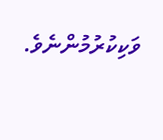ވަކިކުރުމުންނެވެ.